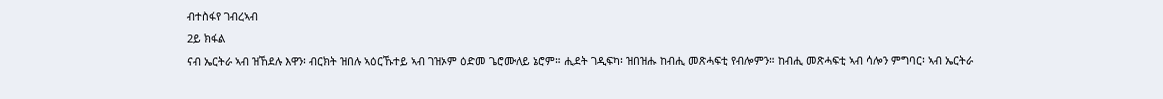ብተስፋየ ገብረኣብ
2ይ ክፋል
ናብ ኤርትራ ኣብ ዝኸደሉ እዋን፡ ብርክት ዝበሉ ኣዕርኹተይ ኣብ ገዝኦም ዕድመ ጌሮሙለይ ኔሮም። ሒደት ገዲፍካ፡ ዝበዝሑ ከብሒ መጽሓፍቲ የብሎምን። ከብሒ መጽሓፍቲ ኣብ ሳሎን ምግባር፡ ኣብ ኤርትራ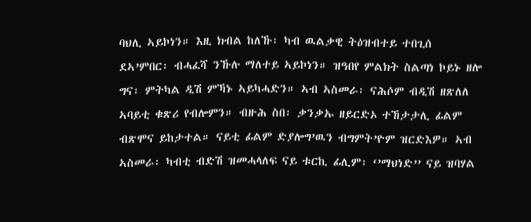ባህሊ ኣይኮነን። እዚ ክብል ከለኹ፡ ካብ ዉልቃዊ ትዕዝብተይ ተበጊሰ ደኣ’ምበር፡ ብሓፈሻ ንኹሉ ማለተይ ኣይኮነን። ዝዓበየ ምልክት ስልጣነ ኮይኑ ዘሎ ግና፡ ምትካል ዲሽ ምኻኑ ኣይካሓድን። ኣብ ኣስመራ፡ ናሕሶም ብዲሽ ዘጽለለ ኣባይቲ ቁጽሪ የብሎምን። ብዙሕ ስበ፡ ቃንቃኡ ዘይርድኦ ተኸታታሊ ፊልም ብጽሞና ይከታተል። ናይቲ ፊልም ድያሎግ’ዉን ብግምት’ዮም ዝርድእዎ። ኣብ ኣስመራ፡ ካብቲ ብድሽ ዝመሓላለፍ ናይ ቱርኪ ፊሊም፡ ‘’ማህነድ’’ ናይ ዝባሃል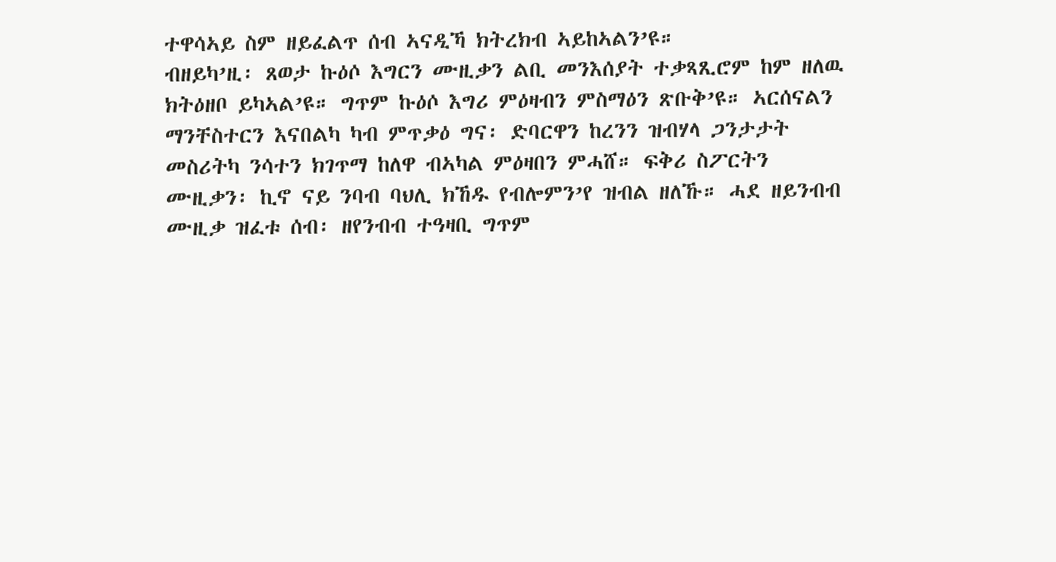ተዋሳኣይ ስም ዘይፈልጥ ሰብ ኣናዲኻ ክትረክብ ኣይከኣልን’ዩ።
ብዘይካ’ዚ፡ ጸወታ ኩዕሶ እግርን ሙዚቃን ልቢ መንእሰያት ተቃጻጺሮም ከም ዘለዉ ክትዕዘቦ ይካኣል’ዩ። ግጥም ኩዕሶ እግሪ ምዕዛብን ምስማዕን ጽቡቅ’ዩ። ኣርሰናልን ማንቸስተርን እናበልካ ካብ ምጥቃዕ ግና፡ ድባርዋን ከረንን ዝብሃላ ጋንታታት መስሪትካ ንሳተን ክገጥማ ከለዋ ብኣካል ምዕዛበን ምሓሸ። ፍቅሪ ስፖርትን ሙዚቃን፡ ኪኖ ናይ ንባብ ባህሊ ክኸዱ የብሎምን’የ ዝብል ዘለኹ። ሓደ ዘይንብብ ሙዚቃ ዝፈቱ ሰብ፡ ዘየንብብ ተዓዛቢ ግጥም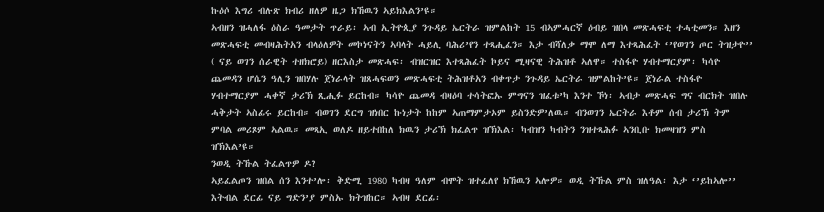ኩዕሶ እግሪ ብሉጽ ክብሪ ዘለዎ ዜጋ ክኸዉን ኣይክእልን’ዩ።
ኣብዘን ዝሓለፋ ዕስራ ዓመታት ጥራይ፡ ኣብ ኢትዮጲያ ንጉዳይ ኤርትራ ዝምልከት 15 ብኣምሓርኛ ዕብይ ዝበላ መጽሓፍቲ ተሓቲመን። እዘን መጽሓፍቲ መብዛሕትአን ብላዕለዎት መኮነናትን ኣባላት ሓይሊ ባሕሪ’የን ተጻሒፈን። እታ ብሻለቃ ማሞ ለማ እተጻሕፈት ‘’የወገን ጦር ትዝታዮ’’ ( ናይ ወገን ሰራዊት ተዘክሮይ) ዘርእስታ መጽሓፍ፡ ብዝርዝር እተጻሕፈት ኮይና ሚዛናዊ ትሕዝቶ ኣለዋ። ተስፋዮ ሃብተማርያም፡ ካሳዮ ጨመዳን ሆሴን ዓሊን ዝበሃሉ ጀነራላት ዝጸሓፍወን መጽሓፍቲ ትሕዝቶአን ብቀጥታ ንጉዳይ ኤርትራ ዝምልከት’ዩ። ጀነራል ተስፋዮ ሃብተማርያም ሓቀኛ ታሪኽ ጺሒፉ ይርከብ። ካሳዮ ጨመዳ ብዛዕባ ተሳትፎኡ ምግናን ዝፈቱ’ካ እንተ ኾነ፡ ኣብታ መጽሓፍ ግና ብርክት ዝበሉ ሓቅታት ኣስፊሩ ይርከብ። ብወገን ደርግ ዝነበር ኩነታት ከከም ኣጠማምታኦም ይስንድዎ’ለዉ። ብንወገን ኤርትራ እቶም ሰብ ታሪኽ ትም ምባል መሪጾም ኣልዉ። መጻኢ ወለዶ ዘይተበከለ ክዉን ታሪኽ ክፈልጥ ዝኽእል፡ ካብዝን ካብትን ንዝተጻሕፉ ኣንቢቡ ክመዛዝን ምስ ዝኽእል’ዩ።
ንወዲ ትኹል ትፈልጥዎ ዶ?
ኣይፈልጦን ዝበል ሰን እንተ’ሎ፡ ቅድሚ 1980 ካብዛ ዓለም ብሞት ዝተፈለየ ክኸዉን ኣሎዎ። ወዲ ትኹል ምስ ዝለዓል፡ እታ ‘’ይከኣሎ’’ እትብል ደርፊ ናይ ግድን’ያ ምስኡ ክትዝከር። ኣብዛ ደርፊ፡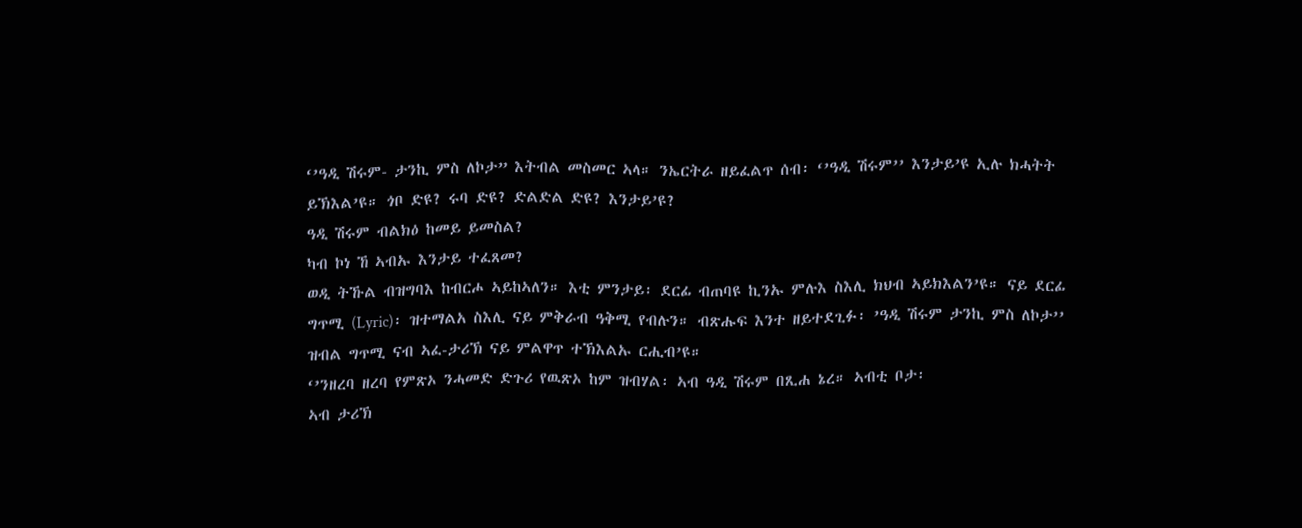‘’ዓዲ ሽሩም- ታንኪ ምስ ለኮታ” እትብል መስመር ኣላ። ንኤርትራ ዘይፈልጥ ሰብ፡ ‘’ዓዲ ሽሩም’’ እንታይ’ዩ ኢሉ ክሓትት ይኽእል’ዩ። ጎቦ ድዩ? ሩባ ድዩ? ድልድል ድዩ? እንታይ’ዩ?
ዓዲ ሽሩም ብልክዕ ከመይ ይመስል?
ካብ ኮነ ኸ ኣብኡ እንታይ ተፈጸመ?
ወዲ ትኹል ብዝግባእ ከብርሖ ኣይከኣለን። እቲ ምንታይ፡ ደርፊ ብጠባዩ ኪንኡ ምሉእ ስእሊ ክህብ ኣይክእልን’ዩ። ናይ ደርፊ ግጥሚ (Lyric)፡ ዝተማልአ ስእሊ ናይ ምቅራብ ዓቅሚ የብሉን። ብጽሑፍ እንተ ዘይተደጊፉ፡ ’ዓዲ ሽሩም ታንኪ ምስ ለኮታ’’ ዝብል ግጥሚ ናብ ኣፈ-ታሪኽ ናይ ምልዋጥ ተኽእልኡ ርሒብ’ዩ።
‘’ንዘረባ ዘረባ የምጽኦ ንሓመድ ድጉሪ የዉጽኦ ከም ዝብሃል፡ ኣብ ዓዲ ሽሩም በጺሐ ኔረ። ኣብቲ ቦታ፡
ኣብ ታሪኽ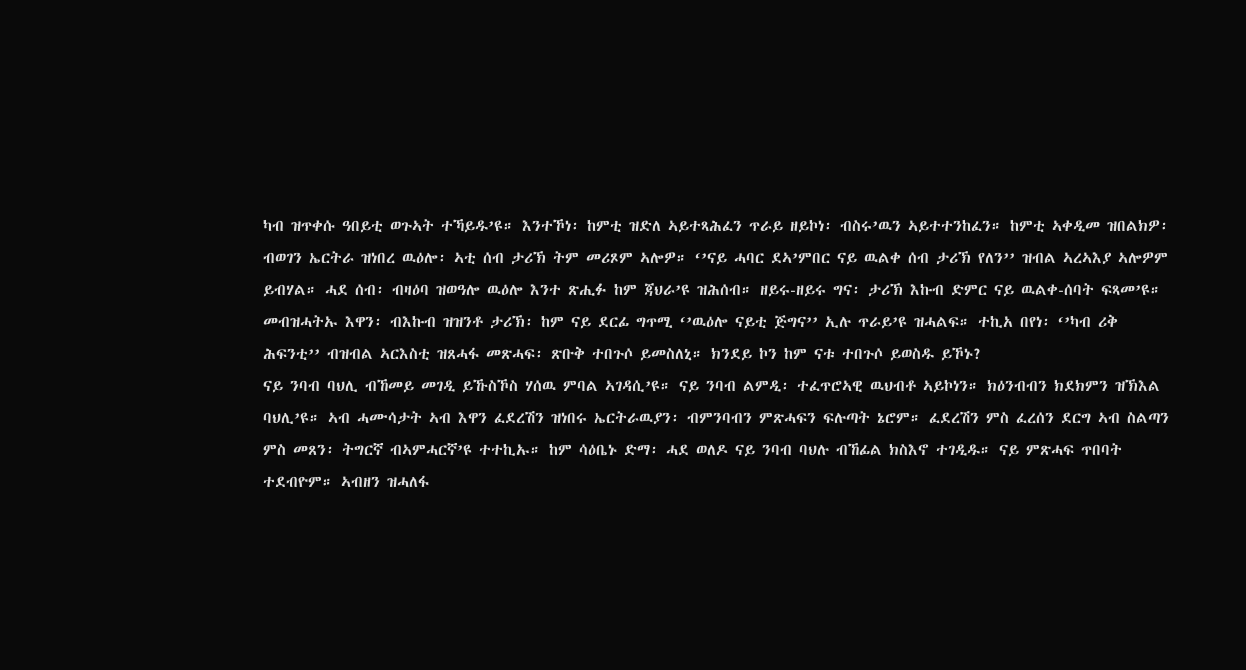ካብ ዝጥቀሱ ዓበይቲ ወጉኣት ተኻይዱ’ዩ። እንተኾነ፡ ከምቲ ዝድለ ኣይተጻሕፈን ጥራይ ዘይኮነ፡ ብስሩ’ዉን ኣይተተንከፈን። ከምቲ ኣቀዲመ ዝበልክዎ፡ ብወገን ኤርትራ ዝነበረ ዉዕሎ፡ ኣቲ ሰብ ታሪኽ ትም መሪጾም ኣሎዎ። ‘’ናይ ሓባር ደኣ’ምበር ናይ ዉልቀ ሰብ ታሪኽ የለን’’ ዝብል ኣረኣእያ ኣሎዎም ይብሃል። ሓደ ሰብ፡ ብዛዕባ ዝወዓሎ ዉዕሎ እንተ ጽሒፉ ከም ጃህራ’ዩ ዝሕሰብ። ዘይሩ-ዘይሩ ግና፡ ታሪኽ እኩብ ድምር ናይ ዉልቀ-ሰባት ፍጻመ’ዩ። መብዝሓትኡ እዋን፡ ብእኩብ ዝዝንቶ ታሪኽ፡ ከም ናይ ደርፊ ግጥሚ ‘’ዉዕሎ ናይቲ ጅግና’’ ኢሉ ጥራይ’ዩ ዝሓልፍ። ተኪአ በየነ፡ ‘’ካብ ሪቅ ሕፍንቲ’’ ብዝብል ኣርእስቲ ዝጸሓፋ መጽሓፍ፡ ጽቡቅ ተበጉሶ ይመስለኒ። ክንደይ ኮን ከም ናቱ ተበጉሶ ይወስዱ ይኾኑ?
ናይ ንባብ ባህሊ ብኸመይ መገዲ ይኹስኾስ ሃሰዉ ምባል ኣገዳሲ’ዩ። ናይ ንባብ ልምዲ፡ ተፈጥሮኣዊ ዉህብቶ ኣይኮነን። ክዕንብብን ክደክምን ዝኽእል ባህሊ’ዩ። ኣብ ሓሙሳታት ኣብ እዋን ፈደረሽን ዝነበሩ ኤርትራዉያን፡ ብምንባብን ምጽሓፍን ፍሉጣት ኔሮም። ፈደረሽን ምስ ፈረሰን ደርግ ኣብ ስልጣን ምስ መጸን፡ ትግርኛ ብኣምሓርኛ’ዩ ተተኪኡ። ከም ሳዕቤኑ ድማ፡ ሓደ ወለዶ ናይ ንባብ ባህሉ ብኸፊል ክስእኖ ተገዲዱ። ናይ ምጽሓፍ ጥበባት ተደብዮም። ኣብዘን ዝሓለፋ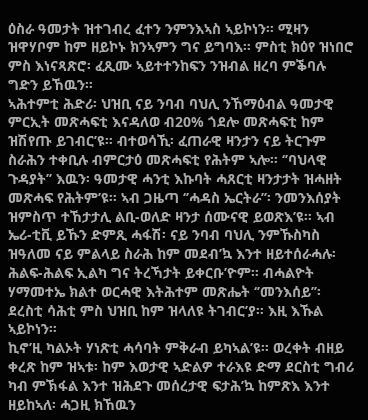ዕስራ ዓመታት ዝተገብረ ፈተን ንምንእኣስ ኣይኮነን። ሚዛን ዝዋሃቦም ከም ዘይኮኑ ክንኣምን ግና ይግባእ። ምስቲ ክዕየ ዝነበሮ ምስ እነናጻጽሮ፡ ፈጺሙ ኣይተተንከፍን ንዝብል ዘረባ ምቕባሉ ግድን ይኸዉን።
ኣሕተምቲ ሕድሪ፡ ህዝቢ ናይ ንባብ ባህሊ ንኸማዕብል ዓመታዊ ምርኢት መጽሓፍቲ እናዳለወ ብ20% ጎደሎ መጽሓፍቲ ከም ዝሽየጡ ይገብር’ዩ። ብተወሳኺ፡ ፈጠራዊ ዛንታን ናይ ትርጉም ስራሕን ተቀቢሉ ብምርታዕ መጽሓፍቲ የሕትም ኣሎ። ‘’ባህላዊ ጉዳያት’’ እዉን፡ ዓመታዊ ሓንቲ እኩባት ሓጸርቲ ዛንታታት ዝሓዘት መጽሓፍ የሕትም’ዩ። ኣብ ጋዜጣ ‘’ሓዳስ ኤርትራ’’፡ ንመንእሰያት ዝምስጥ ተኸታታሊ ልቢ-ወለድ ዛንታ ሰሙናዊ ይወጽእ’ዩ። ኣብ ኤሪ-ቲቪ ይኹን ድምጺ ሓፋሽ፡ ናይ ንባብ ባህሊ ንምኹስካስ ዝዓለመ ናይ ምልላይ ስራሕ ከም መደብ’ኳ እንተ ዘይተሰራሓሉ፡ ሕልፍ-ሕልፍ ኢልካ ግና ትረኻታት ይቀርቡ’ዮም። ብሓልዮት ሃማመተኤ ክልተ ወርሓዊ እትሕተም መጽሔት ‘’መንእሰይ’’፡ ደረስቲ ሳሕቲ ምስ ህዝቢ ከም ዝላለዩ ትገብር’ያ። እዚ እኹል ኣይኮነን።
ኪኖ’ዚ ካልኦት ሃነጽቲ ሓሳባት ምቅራብ ይካኣል’ዩ። ወረቀት ብዘይ ቀረጽ ከም ዝኣቱ፡ ከም እወታዊ ኣድልዎ ተራእዩ ድማ ደርስቲ ግብሪ ካብ ምኽፋል እንተ ዝሕደጉ መሰረታዊ ፍታሕ’ኳ ከምጽእ እንተ ዘይከኣለ፡ ሓጋዚ ክኸዉን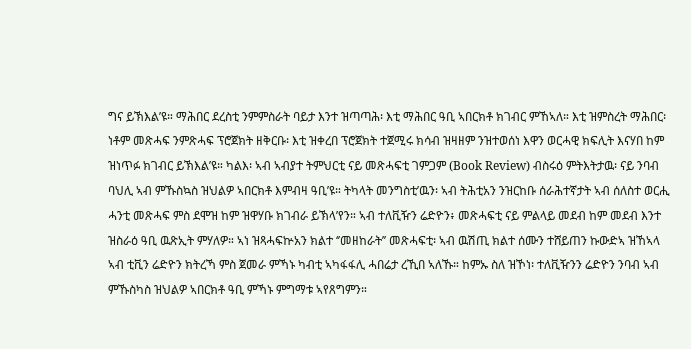ግና ይኽእል’ዩ። ማሕበር ደረስቲ ንምምስራት ባይታ እንተ ዝጣጣሕ፡ እቲ ማሕበር ዓቢ ኣበርክቶ ክገብር ምኸኣለ። እቲ ዝምስረት ማሕበር፡ ነቶም መጽሓፍ ንምጽሓፍ ፕሮጀክት ዘቅርቡ፡ እቲ ዝቀረበ ፕሮጀክት ተጀሚሩ ክሳብ ዝዛዘም ንዝተወሰነ እዋን ወርሓዊ ክፍሊት እናሃበ ከም ዝነጥፉ ክገብር ይኽእል’ዩ። ካልእ፡ ኣብ ኣብያተ ትምህርቲ ናይ መጽሓፍቲ ገምጋም (Book Review) ብስሩዕ ምትእትታዉ፡ ናይ ንባብ ባህሊ ኣብ ምኹስኳስ ዝህልዎ ኣበርክቶ እምብዛ ዓቢ’ዩ። ትካላት መንግስቲ’ዉን፡ ኣብ ትሕቲአን ንዝርከቡ ሰራሕተኛታት ኣብ ሰለስተ ወርሒ ሓንቲ መጽሓፍ ምስ ደሞዝ ከም ዝዋሃቡ ክገብራ ይኽላ’የን። ኣብ ተለቪዥን ሬድዮን፥ መጽሓፍቲ ናይ ምልላይ መደብ ከም መደብ እንተ ዝስራዕ ዓቢ ዉጽኢት ምሃለዎ። ኣነ ዝጻሓፍኵአን ክልተ ‘’መዘከራት’’ መጽሓፍቲ፡ ኣብ ዉሽጢ ክልተ ሰሙን ተሸይጠን ኩውድኣ ዝኸኣላ ኣብ ቲቪን ሬድዮን ክትረኻ ምስ ጀመራ ምኻኑ ካብቲ ኣካፋፋሊ ሓበሬታ ረኺበ ኣለኹ። ከምኡ ስለ ዝኾነ፡ ተለቪዥንን ሬድዮን ንባብ ኣብ ምኹስካስ ዝህልዎ ኣበርክቶ ዓቢ ምኻኑ ምግማቱ ኣየጸግምን።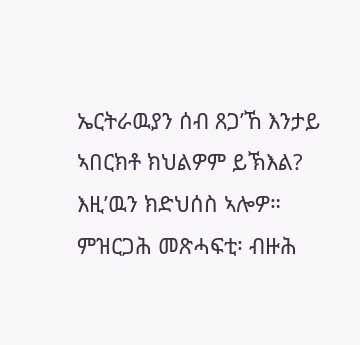ኤርትራዉያን ሰብ ጸጋ’ኸ እንታይ ኣበርክቶ ክህልዎም ይኽእል? እዚ’ዉን ክድህሰስ ኣሎዎ። ምዝርጋሕ መጽሓፍቲ፡ ብዙሕ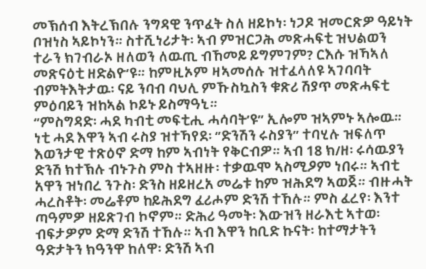መኽሰብ እትረኽበሉ ንግዳዊ ንጥፈት ስለ ዘይኮነ፡ ነጋዶ ዝመርጽዎ ዓይነት ቦዝነስ ኣይኮነን። ስተሺነሪታት፡ ኣብ ምዝርጋሕ መጽሓፍቲ ዝህልወን ተራን ክገብራኦ ዘለወን ለዉጢ ብኸመይ ይግምገም? ርእሱ ዝኻኣለ መጽናዕቲ ዘድልዮ’ዩ። ከምዚኦም ዛኣመሰሉ ዝተፈላለዩ ኣገባባት ብምትእትታዉ፡ ናይ ንባብ ባህሊ ምኹስኳስን ቁጽሪ ሽያጥ መጽሓፍቲ ምዕባይን ዝከኣል ኮይኑ ይስማዓኒ።
‘’ምስግዳድ፡ ሓደ ካብቲ መፍቲሒ ሓሳባት’ዩ’’ ኢሎም ዝኣምኑ ኣሎዉ። ነቲ ሓደ እዋን ኣብ ሩስያ ዝተኻየደ፡ ‘’ድንሽን ሩስያን’’ ተባሂሉ ዝፍለጥ እወንታዊ ተጽዕኖ ድማ ከም ኣብነት የቅርብዎ። ኣብ 18 ክ/ዘ፡ ሩሳዉያን ድንሽ ክተኽሉ ብኑጉስ ምስ ተኣዘዙ፡ ተቃዉሞ ኣስሚዖም ነበሩ። ኣብቲ አዋን ዝነበረ ንጉስ፡ ድንስ ዘይዘረአ መሬቱ ከም ዝሕደግ ኣወጀ። ብዙሓት ሓረስቶት፡ መሬቶም ከይሕደግ ፈሪሖም ድንሽ ተኸሉ። ምስ ፈረየ፡ እንተ ጣዓምዎ ዘይጽገብ ኮኖም። ድሕሪ ዓመት፡ እውዝን ዘራእቲ ኣተወ፡ ብፍታዎም ድማ ድንሽ ተኸሉ። ኣብ እዋን ከቢድ ኩናት፡ ከተማታትን ዓድታትን ክዓንዋ ከለዋ፡ ድንሽ ኣብ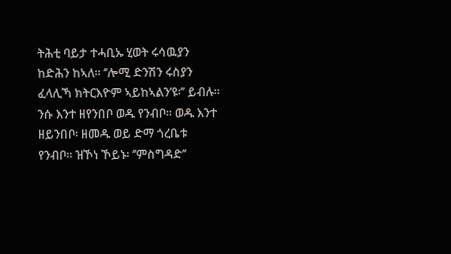ትሕቲ ባይታ ተሓቢኡ ሂወት ሩሳዉያን ከድሕን ከኣለ። ‘’ሎሚ ድንሽን ሩስያን ፈላሊኻ ክትርእዮም ኣይከኣልን’ዩ፡’’ ይብሉ። ንሱ እንተ ዘየንበቦ ወዱ የንብቦ። ወዱ እንተ ዘይንበቦ፡ ዘመዱ ወይ ድማ ጎረቤቱ የንብቦ። ዝኾነ ኾይኑ፡ ‘’ምስግዳድ’’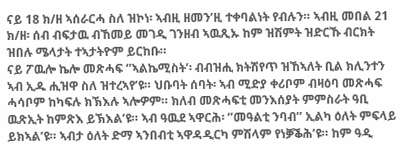ናይ 18 ክ/ዘ ኣሰራርሓ ስለ ዝኮነ፡ ኣብዚ ዘመን’ዚ ተቀባልነት የብሉን። ኣብዚ መበል 21 ክ/ዘ፡ ሰብ ብፍታዉ ብኸመይ መገዲ ገንዘብ ኣዉጺኡ ከም ዝሽምት ዝድርኹ ብርክት ዝበሉ ሜላታት ተኣታትዮም ይርከቡ።
ናይ ፖዉሎ ኬሎ መጽሓፍ ‘’ኣልኬሚስት’፡ ብብዝሒ ክትሽየጥ ዝኸኣለት ቢል ክሊንተን ኣብ ኢዱ ሒዝዋ ስለ ዝተረኣየ’ዩ። ህቡባት ሰባት፡ ኣብ ሚድያ ቀሪቦም ብዛዕባ መጽሓፍ ሓሳቦም ከካፍሉ ክኽእሉ ኣሎዎም። ክለብ መጽሓፍቲ መንእሰያት ምምስራት ዓቢ ዉጽኢት ከምጽእ ይኽእል’ዩ። ኣብ ዓዉደ ኣዋርሕ፡ ‘’መዓልቲ ንባብ’’ ኢልካ ዕለት ምፍላይ ይክኣል’ዩ። ኣብታ ዕለት ድማ ኣንበብቲ ኣዋዳዲርካ ምሽላም የነቓቕሕ’ዩ። ከም ዓዲ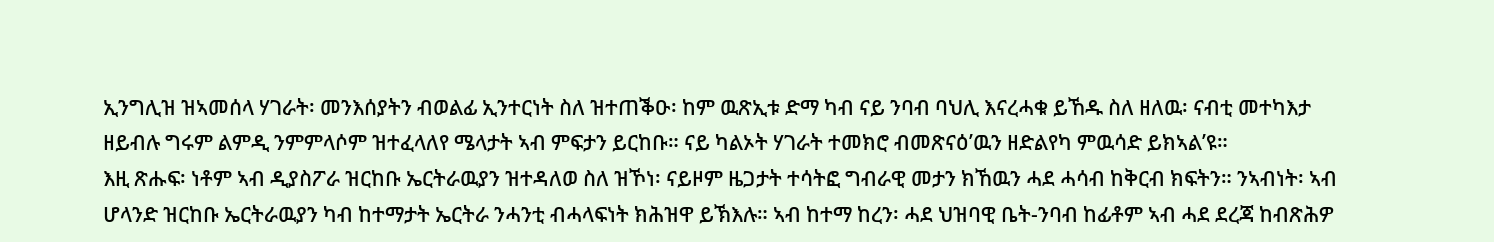ኢንግሊዝ ዝኣመሰላ ሃገራት፡ መንእሰያትን ብወልፊ ኢንተርነት ስለ ዝተጠቕዑ፡ ከም ዉጽኢቱ ድማ ካብ ናይ ንባብ ባህሊ እናረሓቁ ይኸዱ ስለ ዘለዉ፡ ናብቲ መተካእታ ዘይብሉ ግሩም ልምዲ ንምምላሶም ዝተፈላለየ ሜላታት ኣብ ምፍታን ይርከቡ። ናይ ካልኦት ሃገራት ተመክሮ ብመጽናዕ’ዉን ዘድልየካ ምዉሳድ ይክኣል’ዩ።
እዚ ጽሑፍ፡ ነቶም ኣብ ዲያስፖራ ዝርከቡ ኤርትራዉያን ዝተዳለወ ስለ ዝኾነ፡ ናይዞም ዜጋታት ተሳትፎ ግብራዊ መታን ክኸዉን ሓደ ሓሳብ ከቅርብ ክፍትን። ንኣብነት፡ ኣብ ሆላንድ ዝርከቡ ኤርትራዉያን ካብ ከተማታት ኤርትራ ንሓንቲ ብሓላፍነት ክሕዝዋ ይኽእሉ። ኣብ ከተማ ከረን፡ ሓደ ህዝባዊ ቤት-ንባብ ከፊቶም ኣብ ሓደ ደረጃ ከብጽሕዎ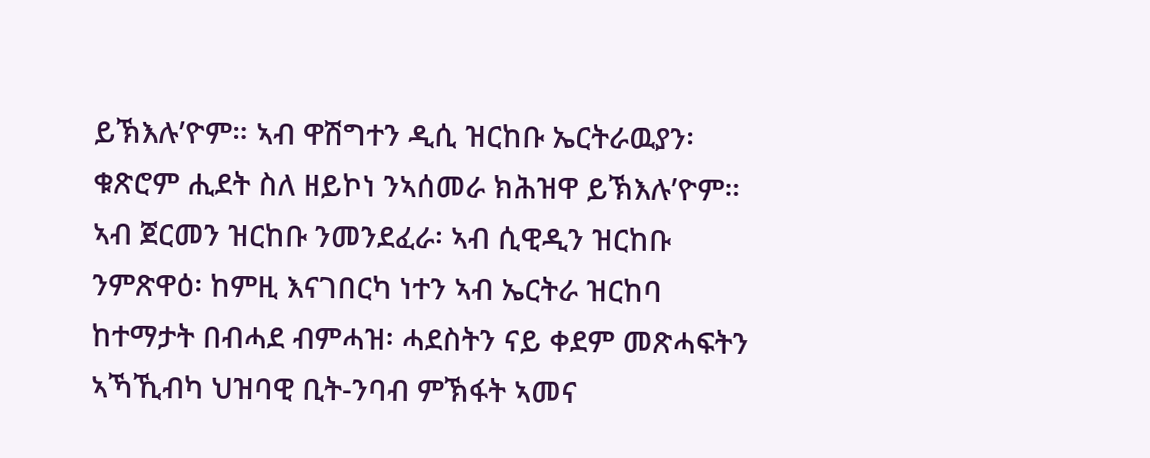ይኽእሉ’ዮም። ኣብ ዋሽግተን ዲሲ ዝርከቡ ኤርትራዉያን፡ ቁጽሮም ሒደት ስለ ዘይኮነ ንኣሰመራ ክሕዝዋ ይኽእሉ’ዮም። ኣብ ጀርመን ዝርከቡ ንመንደፈራ፡ ኣብ ሲዊዲን ዝርከቡ ንምጽዋዕ፡ ከምዚ እናገበርካ ነተን ኣብ ኤርትራ ዝርከባ ከተማታት በብሓደ ብምሓዝ፡ ሓደስትን ናይ ቀደም መጽሓፍትን ኣኻኺብካ ህዝባዊ ቢት-ንባብ ምኽፋት ኣመና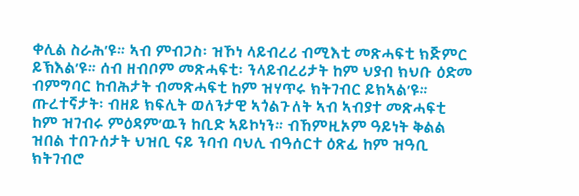ቀሊል ስራሕ’ዩ። ኣብ ምብጋስ፡ ዝኾነ ላይብረሪ ብሚእቲ መጽሓፍቲ ክጅምር ይኽእል’ዩ። ሰብ ዘብቦም መጽሓፍቲ፡ ንላይብረሪታት ከም ህያብ ክህቡ ዕድመ ብምግባር ከብሕታት ብመጽሓፍቲ ከም ዝሃጥሩ ክትገብር ይክኣል’ዩ። ጡረተኛታት፡ ብዘይ ክፍሊት ወለንታዊ ኣጎልጉለት ኣብ ኣብያተ መጽሓፍቲ ከም ዝገብሩ ምዕዳም’ዉን ከቢድ ኣይኮነን። ብኸምዚኦም ዓይነት ቅልል ዝበል ተበጉሰታት ህዝቢ ናይ ንባብ ባህሊ ብዓሰርተ ዕጽፊ ከም ዝዓቢ ክትገብሮ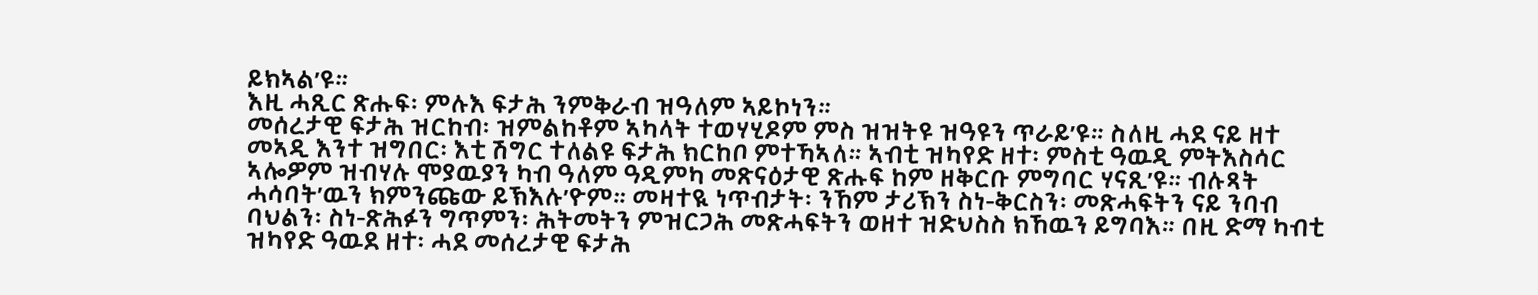ይክኣል’ዩ።
እዚ ሓጺር ጽሑፍ፡ ምሉእ ፍታሕ ንምቅራብ ዝዓለም ኣይኮነን።
መሰረታዊ ፍታሕ ዝርከብ፡ ዝምልከቶም ኣካላት ተወሃሂዶም ምስ ዝዝትዩ ዝዓዩን ጥራይ’ዩ። ስለዚ ሓደ ናይ ዘተ መኣዲ እንተ ዝግበር፡ እቲ ሽግር ተለልዩ ፍታሕ ክርከቦ ምተኻኣለ። ኣብቲ ዝካየድ ዘተ፡ ምስቲ ዓዉዲ ምትእስሳር ኣሎዎም ዝብሃሉ ሞያዉያን ካብ ዓለም ዓዲምካ መጽናዕታዊ ጽሑፍ ከም ዘቅርቡ ምግባር ሃናጺ’ዩ። ብሉጻት ሓሳባት’ዉን ክምንጩው ይኽእሉ’ዮም። መዛተዪ ነጥብታት፡ ንኸም ታሪኽን ስነ-ቅርስን፡ መጽሓፍትን ናይ ንባብ ባህልን፡ ስነ-ጽሕፉን ግጥምን፡ ሕትመትን ምዝርጋሕ መጽሓፍትን ወዘተ ዝድህስስ ክኸዉን ይግባእ። በዚ ድማ ካብቲ ዝካየድ ዓዉደ ዘተ፡ ሓደ መሰረታዊ ፍታሕ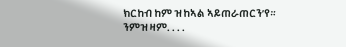ክርከብ ከም ዝከኣል ኣይጠራጠርን’የ።
ንምዝዛም. . . .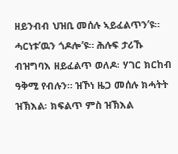ዘይንብብ ህዝቢ መሰሉ ኣይፈልጥን’ዩ። ሓርነቱ’ዉን ጎዶሎ’ዩ። ሕሉፍ ታሪኹ ብዝግባእ ዘይፈልጥ ወለዶ፡ ሃገር ክርከብ ዓቅሚ የብሉን። ዝኾነ ዜጋ መሰሉ ክሓትት ዝኽእል፡ ክፍልጥ ምስ ዝኽእል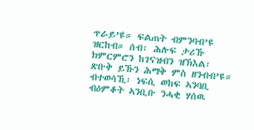ጥራይ’ዩ። ፍልጠት ብምንባብ’ዩ ዝርከብ። ሰብ፡ ሕሉፍ ታሪኹ ክምርምሮን ከገናዝብን ዝኽእል፡ ጽቡቅ ይኹን ሕማቅ ምስ ዘንብብ’ዩ። ብተወሳኺ፡ ነፍሲ ወከፍ ኣንባቢ ብዕምቆት ኣንቢቡ ንሓቂ ሃሰዉ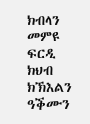ክብላን መምዩ ፍርዲ ክህብ ክኽእልን ዓቕሙን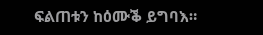ፍልጠቱን ከዕሙቕ ይግባእ።